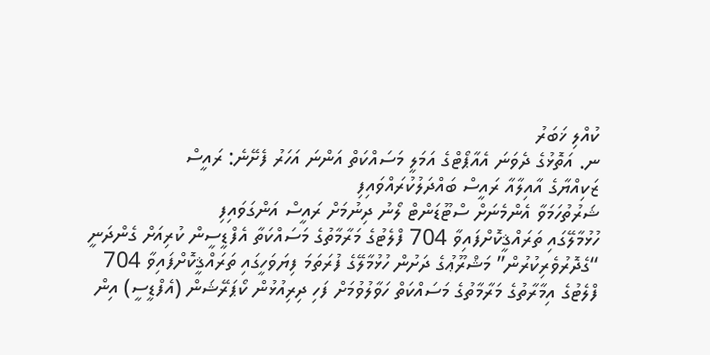ކުއްލި ޚަބަރު
ނ. އަތޮޅުގެ ދެވަނަ އެއާޕޯޓްގެ އަމަލީ މަސައްކަތް އަންނަ އަހަރު ފެށޭނެ: ރައީސް
ޒަކިއްޔާގެ އާއިލާއާ ރައީސް ބައްދަލުކުރައްވައިފި
ޝަރުތުހަމަވާ އެންމެނަށް ސްޓޫޑަންޓް ލޯނު ދިނުމަށް ރައީސް އަންގަވައިފި
ހުޅުމާލޭގައި ތަރައްޤީކޮށްފައިވާ 704 ފްލެޓުގެ މަރާމާތުގެ މަސައްކަތާ އެފްޑީސީން ކުރިއަށް ގެންދަނީ
“ގެދޮރުވެރިކުރުން” މަޝްރޫޢުގެ ދަށުން ހުޅުމާލޭގެ ފުރަތަމަ ފިޔަވަހީގައި ތަރައްޤީކޮށްފައިވާ 704 ފްލެޓުގެ އިމާރާތުގެ މަރާމާތުގެ މަސައްކަތް ހަވާލުވުމަށް ފަހި ދިރިއުޅުން ކޯޕަރޭޝަން (އެފްޑީސީ) އިން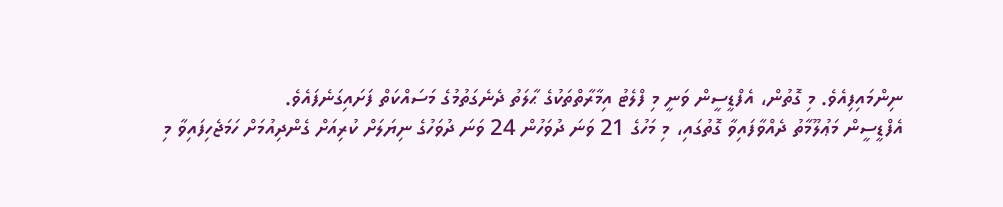ނިންމައިފިއެވެ. މި ގޮތުން، އެފްޑީސީން ވަނީ މި ފްލެޓު އިމާރާތްތަކުގެ ޙާލަތު ދެނެގަތުމުގެ މަސައްކަތް ފަށައިގަނެފައެވެ.
އެފްޑީސީން މަޢުލޫމާތު ދެއްވާފައިވާ ގޮތުގައި، މި މަހުގެ 21 ވަނަ ދުވަހުން 24 ވަނަ ދުވަހުގެ ނިޔަލަށް ކުރިއަށް ގެންދިއުމަށް ހަމަޖެހިފައިވާ މި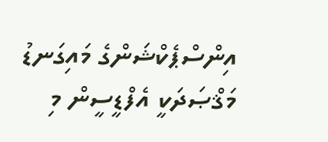އިންސްޕެކްޝަންގެ މައިގަނޑު މަޤްޞަދަކީ އެފްޑީސީން މި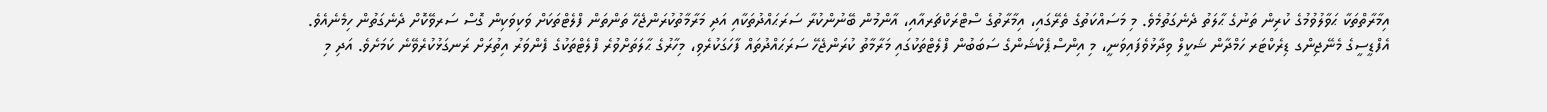އިމާރާތްތަކާ ޙަވާލުވުމުގެ ކުރިން ތަނުގެ ޙާލަތު ދެނެގަތުމެވެ. މި މަސައްކަތުގެ ތެރޭގައި، އިމާރާތުގެ ސްޓްރަކްޗަރއާއި، އާންމުން ބޭނުންކުރާ ސަރަޙައްދުތަކާއި އަދި މަރާމާތުކުރަންޖެހޭ ތަންތަން ފްލެޓްތަކަށް ވަކިވަކިން ގޮސް ސަރވޭކޮށް ދެނެގަތުން ހިމެނެއެވެ.
އެފްޑީސީގެ މެނޭޖިންގ ޑިރެކްޓަރ ހަމްދާން ޝަކީލް ވިދާޅުވެފައިވަނީ، މި އިންސްޕެކްޝަންގެ ސަބަބުން ފްލެޓްތަކުގައި މަރާމާތު ކުރަންޖެހޭ ސަރަޙައްދުތައް ފާހަގަކުރެވި، މިހާރުގެ ޙާލަތަށްވުރެ ފްލެޓްތަކުގެ ފެންވަރު އިތުރަށް ރަނގަޅުކުރެވޭނެ ކަމަށެވެ. އަދި މި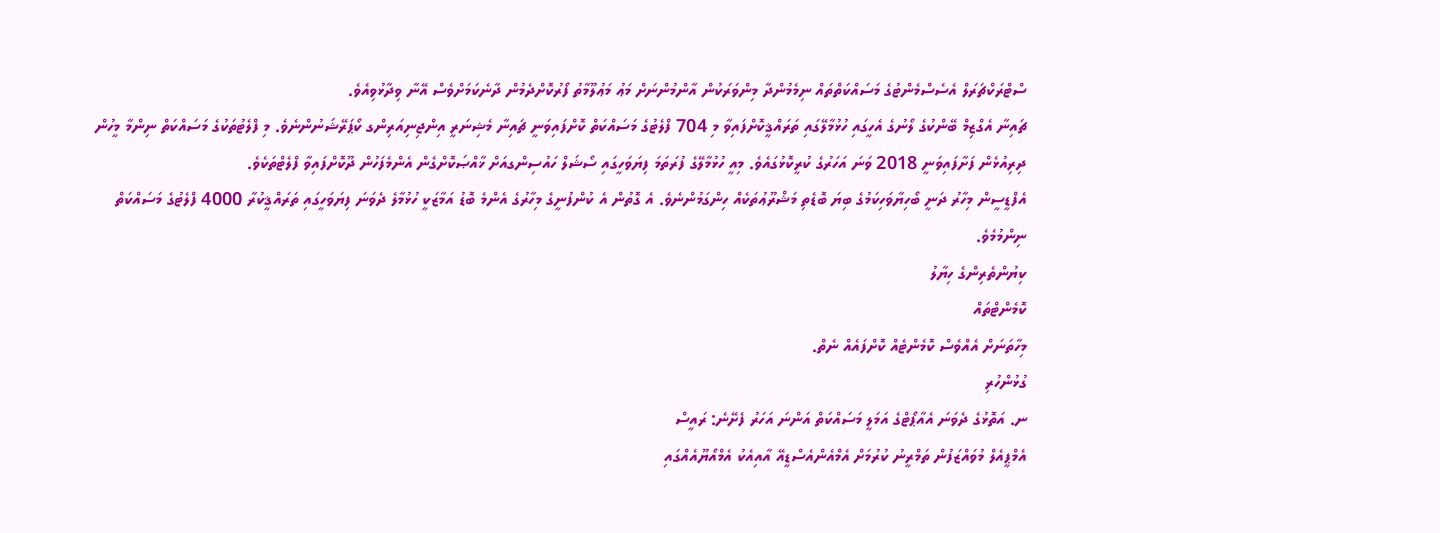ސްޓްރަކްޗަރަލް އެސެސްމެންޓުގެ މަސައްކަތްތައް ނިމެމުންދާ މިންވަރަކުން އާންމުންނަށް މަޢު މަޢުލޫމާތު ފޯރުކޮށްދެމުން ދާނެކަމަށްވެސް އޭނާ ވިދާޅުވިއެވެ.
ޗައިނާ އެގްޒިމް ބޭންކުގެ ލޯނުގެ އެހީގައި ހުޅުމާލޭގައި ތަރައްޤީކޮށްފައިވާ މި 704 ފްލެޓުގެ މަސައްކަތް ކޮށްފައިވަނީ ޗައިނާ މެޝިނަރީ އިންޖިނިއަރިންގ ކޯޕަރޭޝަނުންނެވެ. މި ފްލެޓުތަކުގެ މަސައްކަތް ނިންމާ މީހުން ދިރިއުޅެން ފަށާފައިވަނީ 2018 ވަނަ އަހަރުގެ ކުރީކޮޅުގައެވެ. މިއީ ހުޅުމާލޭގެ ފުރަތަމަ ފިޔަވަހީގައި ސޯޝަލް ހައުސިންގއަށް ޚާއްޞަކޮށްގެން އެންމެފަހުން ދޫކޮށްފައިވާ ފްލެޓްތަކެވެ.
އެފްޑީސީން މިހާރު ދަނީ ބޯހިޔާވަހިކަމުގެ ބިޔަ ބޮޑެތި މަޝްރޫޢުތަކެއް ހިންގަމުންނެވެ. އެ ގޮތުން އެ ކުންފުނީގެ މިހާރުގެ އެންމެ ބޮޑު އަމާޒަކީ ހުޅުމާލެ ދެވަނަ ފިޔަވަހީގައި ތަރައްޤީކުރާ 4000 ފްލެޓުގެ މަސައްކަތް ނިންމުމެވެ.
ކިޔުންތެރިންގެ ހިޔާލު
ކޮމެންޓްތައް
މިހާތަނަށް އެއްވެސް ކޮމެންޓެއް ކޮށްފައެއް ނެތް.
ގުޅުންހުރި
ނ. އަތޮޅުގެ ދެވަނަ އެއާޕޯޓްގެ އަމަލީ މަސައްކަތް އަންނަ އަހަރު ފެށޭނެ: ރައީސް
އެމްޕީއެލް މުވައްޒަފުން ތަމްރީނު ކުރުމަށް އެމްއެންއެސްޑީއޭ އާއިއެކު އެމްއޯޔޫއެއްގައި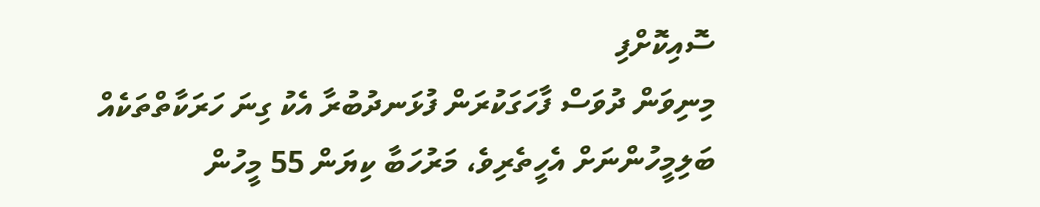ސޮއިކޮށްފި
މިނިވަން ދުވަސް ފާހަގަކުރަން ފުޅަނދުބުރާ އެކު ގިނަ ހަރަކާތްތަކެއް
ބަލިމީހުންނަށް އެހީތެރިވެ، މަރުހަބާ ކިޔަން 55 މީހުން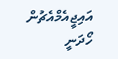އައިޖީއެމްއެޗުން ހޯދަނީ